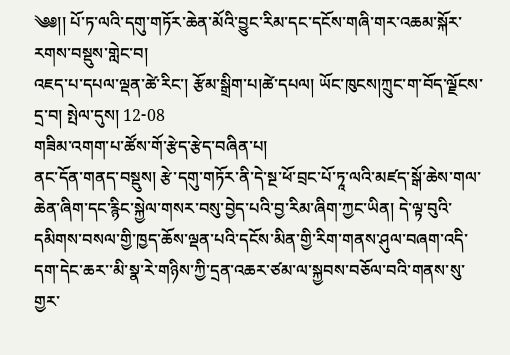༄༅།། པོ་ཏ་ལའི་དགུ་གཏོར་ཆེན་མོའི་བྱུང་རིམ་དང་དངོས་གཞི་གར་འཆམ་སྐོར་རགས་བསྡུས་གླེང་བ།
འཇད་པ་དཔལ་ལྡན་ཚེ་རིང་། རྩོམ་སྒྲིག་པ།ཚེ་དཔལ། ཡོང་ཁུངས།ཀྲུང་ག་བོད་ལྗོངས་དྲ་བ། སྤེལ་དུས། 12-08
གཟིམ་འགག་པ་ཚོས་གོ་རྩེད་རྩེད་བཞིན་པ།
ནང་དོན་གནད་བསྡུས། རྩེ་དགུ་གཏོར་ནི་དེ་སྔ་ཕོ་བྲང་པོ་ཏཱ་ལའི་མཛད་སྒོ་ཆེས་གལ་ཆེན་ཞིག་དང་རྙིང་སྐྱེལ་གསར་བསུ་བྱེད་པའི་བྱ་རིམ་ཞིག་ཀྱང་ཡིན། དེ་ལྟ་བུའི་དམིགས་བསལ་གྱི་ཁྱད་ཆོས་ལྡན་པའི་དངོས་མིན་གྱི་རིག་གནས་ཤུལ་བཞག་འདི་དག་དེང་ཆར་་མི་སྣ་རེ་གཉིས་ཀྱི་དྲན་འཆར་ཙམ་ལ་སྐྱབས་བཅོལ་བའི་གནས་སུ་གྱར་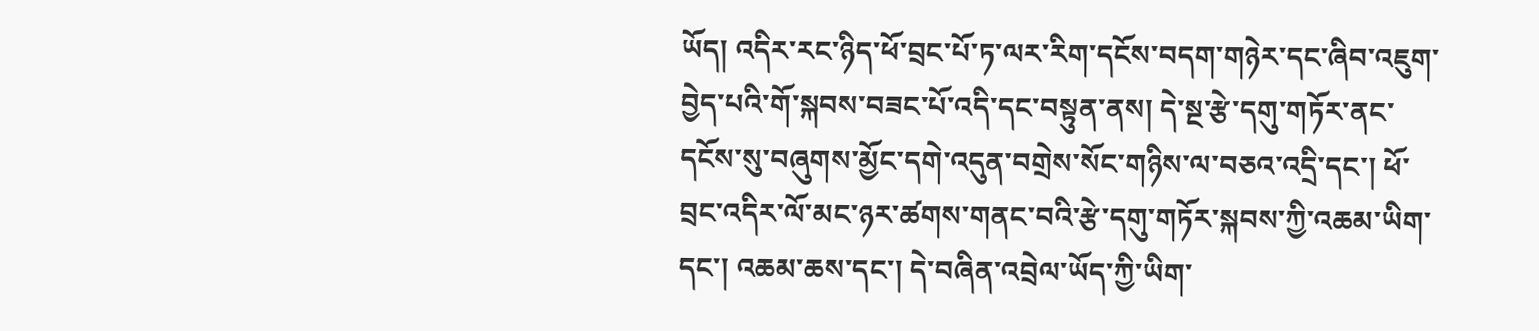ཡོད། འདིར་རང་ཉིད་ཕོ་བྲང་པོ་ཏ་ལར་རིག་དངོས་བདག་གཉེར་དང་ཞིབ་འཇུག་བྱེད་པའི་གོ་སྐབས་བཟང་པོ་འདི་དང་བསྟུན་ནས། དེ་སྔ་རྩེ་དགུ་གཏོར་ནང་དངོས་སུ་བཞུགས་མྱོང་དགེ་འདུན་བགྲེས་སོང་གཉིས་ལ་བཅའ་འདྲི་དང་། ཕོ་བྲང་འདིར་ལོ་མང་ཉར་ཚགས་གནང་བའི་རྩེ་དགུ་གཏོར་སྐབས་ཀྱི་འཆམ་ཡིག་དང་། འཆམ་ཆས་དང་། དེ་བཞིན་འབྲེལ་ཡོད་ཀྱི་ཡིག་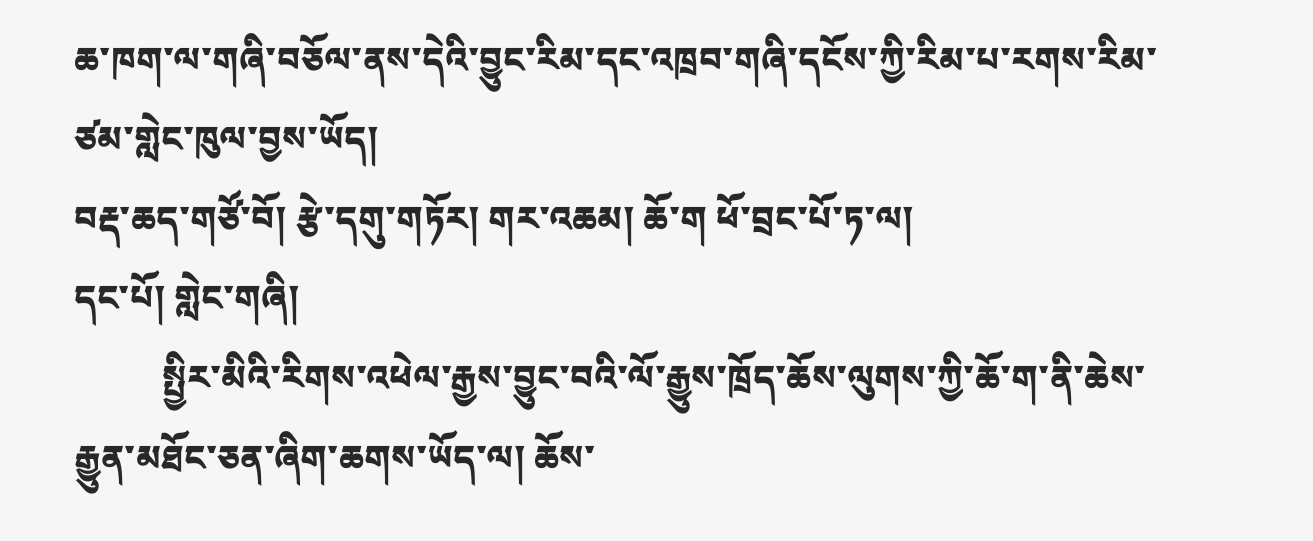ཆ་ཁག་ལ་གཞི་བཅོལ་ནས་དེའི་བྱུང་རིམ་དང་འཁྲབ་གཞི་དངོས་ཀྱི་རིམ་པ་རགས་རིམ་ཙམ་གླེང་ཁུལ་བྱས་ཡོད།
བརྡ་ཆད་གཙོ་བོ། རྩེ་དགུ་གཏོར། གར་འཆམ། ཆོ་ག ཕོ་བྲང་པོ་ཏ་ལ།
དང་པོ། གླེང་གཞི།
          སྤྱིར་མིའི་རིགས་འཕེལ་རྒྱས་བྱུང་བའི་ལོ་རྒྱུས་ཁྲོད་ཆོས་ལུགས་ཀྱི་ཆོ་ག་ནི་ཆེས་རྒྱུན་མཐོང་ཅན་ཞིག་ཆགས་ཡོད་ལ། ཆོས་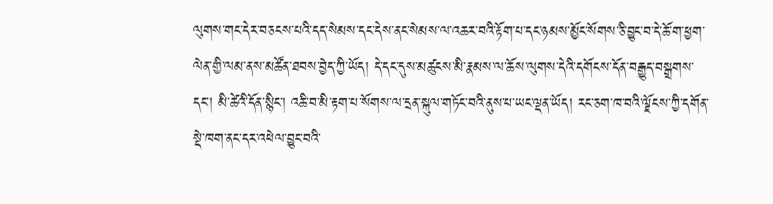ལུགས་གང་དེར་བཅངས་པའི་དད་སེམས་དང་དེས་ནང་སེམས་ལ་འཆར་བའི་རྟོག་པ་དང་ཉམས་མྱོང་སོགས་ཅི་བྱུང་བ་དེ་ཆོ་ག་ཕྱག་ལེན་གྱི་ལམ་ནས་མཚོན་ཐབས་བྱེད་ཀྱི་ཡོད། དེ་དང་དུས་མཚུངས་མི་རྣམས་ལ་ཆོས་ལུགས་དེའི་དགོངས་དོན་བརྒྱུད་བསྒྲགས་དང་། མི་ཚེའི་དོན་སྙིང་། འཆི་བ་མི་རྟག་པ་སོགས་ལ་དྲན་སྐུལ་གཏོང་བའི་ནུས་པ་ཡང་ལྡན་ཡོད། རང་ཅག་ཁ་བའི་ལྗོངས་ཀྱི་དགོན་སྡེ་ཁག་ནང་དར་འཕེལ་བྱུང་བའི་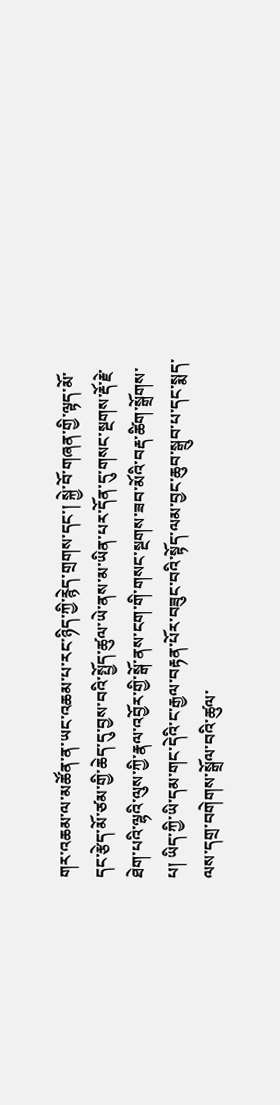གར་འཆམ་ལ་མཚོན་ན་ཡང་འཆམ་པ་རང་ཉིད་ཀྱི་རྙེད་གྲགས་དང་། སྐྱེ་བོ་གཞན་གྱི་ལྟད་མོ་དང་རྩེད་མོ་ཙམ་གྱི་ཆེད་དུ་བྱས་བའི་སྤྱོད་ཚུལ་ཡེ་ནས་མ་ཡིན་པར་དོན་དུ་གསང་སྔགས་རྡོ་རྗེ་ཐེག་པའི་ལྷའི་ལུས་ཀྱི་རྣལ་འབྱོར་གྱི་སྒོ་ནས་ངག་གི་གསང་སྔགས་ཟབ་མོའི་བརྡ་ཚིག་སྒྲོགས་པ། ཡིད་ཀྱི་ཡི་དམ་གང་དེའི་ང་རྒྱལ་བརྟན་པོར་བཟུང་བའི་སྟོད་ལམ་བྱང་ཆུབ་སྒྲུབ་པ་དང་སྨད་ལས་དགྲ་བགེགས་སྒྲོལ་བའི་ཚུལ་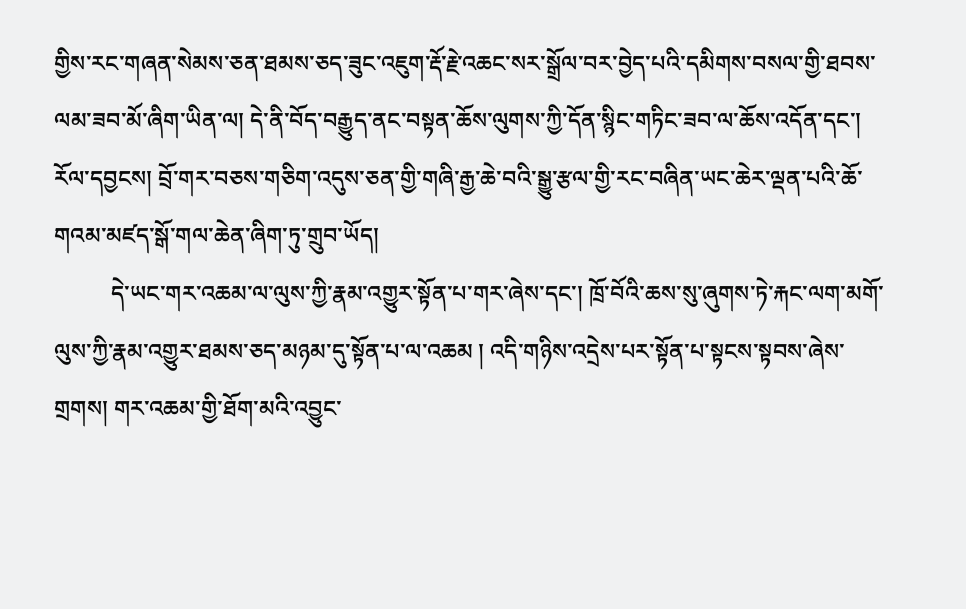གྱིས་རང་གཞན་སེམས་ཅན་ཐམས་ཅད་ཟུང་འཇུག་རྡོ་རྗེ་འཆང་སར་སྒྲོལ་བར་བྱེད་པའི་དམིགས་བསལ་གྱི་ཐབས་ལམ་ཟབ་མོ་ཞིག་ཡིན་ལ། དེ་ནི་བོད་བརྒྱུད་ནང་བསྟན་ཆོས་ལུགས་ཀྱི་དོན་སྙིང་གཏིང་ཟབ་ལ་ཆོས་འདོན་དང་། རོལ་དབྱངས། བྲོ་གར་བཅས་གཅིག་འདུས་ཅན་གྱི་གཞི་རྒྱ་ཆེ་བའི་སྒྱུ་རྩལ་གྱི་རང་བཞིན་ཡང་ཆེར་ལྡན་པའི་ཆོ་གའམ་མཛད་སྒོ་གལ་ཆེན་ཞིག་ཏུ་གྲུབ་ཡོད།
          དེ་ཡང་གར་འཆམ་ལ་ལུས་ཀྱི་རྣམ་འགྱུར་སྟོན་པ་གར་ཞེས་དང་། ཁྲོ་བོའི་ཆས་སུ་ཞུགས་ཏེ་རྐང་ལག་མགོ་ལུས་ཀྱི་རྣམ་འགྱུར་ཐམས་ཅད་མཉམ་དུ་སྟོན་པ་ལ་འཆམ ། འདི་གཉིས་འདྲེས་པར་སྟོན་པ་སྟངས་སྟབས་ཞེས་གྲགས། གར་འཆམ་གྱི་ཐོག་མའི་འབྱུང་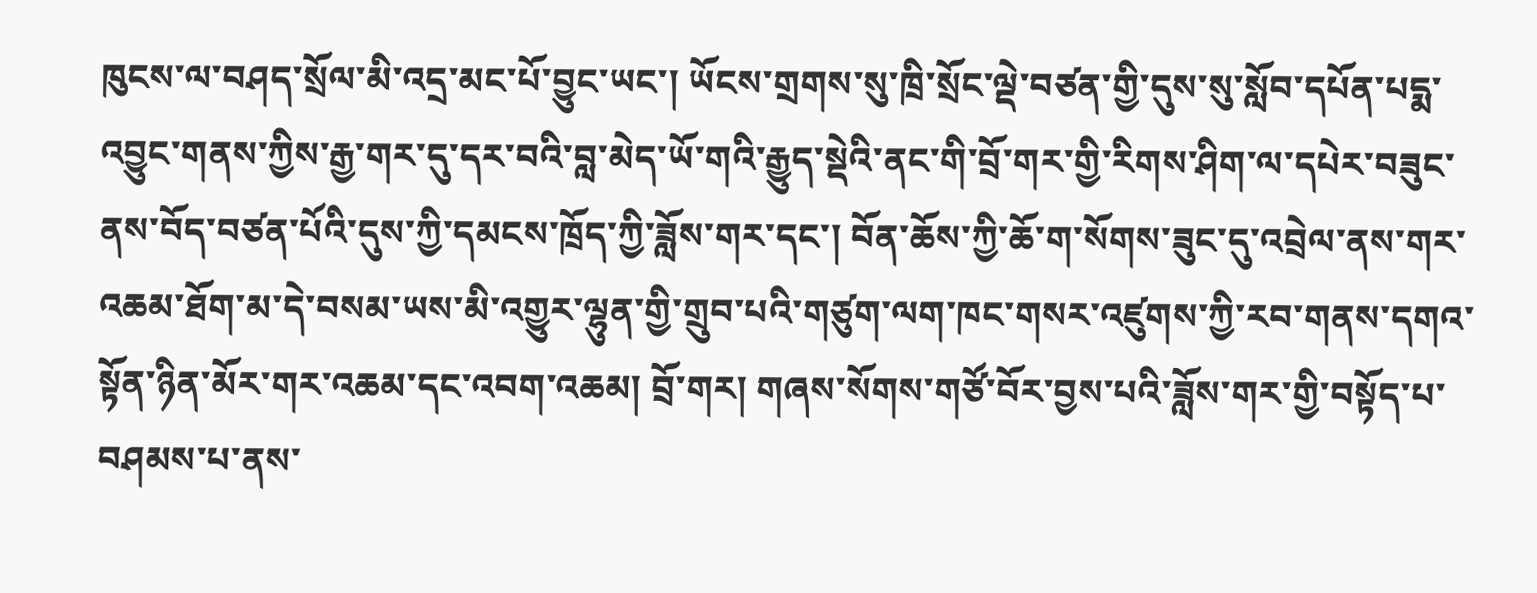ཁུངས་ལ་བཤད་སྲོལ་མི་འདྲ་མང་པོ་བྱུང་ཡང་། ཡོངས་གྲགས་སུ་ཁྲི་སྲོང་ལྡེ་བཙན་གྱི་དུས་སུ་སློབ་དཔོན་པདྨ་འབྱུང་གནས་ཀྱིས་རྒྱ་གར་དུ་དར་བའི་བླ་མེད་ཡོ་གའི་རྒྱུད་སྡེའི་ནང་གི་བྲོ་གར་གྱི་རིགས་ཤིག་ལ་དཔེར་བཟུང་ནས་བོད་བཙན་པོའི་དུས་ཀྱི་དམངས་ཁྲོད་ཀྱི་ཟློས་གར་དང་། བོན་ཆོས་ཀྱི་ཆོ་ག་སོགས་ཟུང་དུ་འབྲེལ་ནས་གར་འཆམ་ཐོག་མ་དེ་བསམ་ཡས་མི་འགྱུར་ལྷུན་གྱི་གྲུབ་པའི་གཙུག་ལག་ཁང་གསར་འཛུགས་ཀྱི་རབ་གནས་དགའ་སྟོན་ཉིན་མོར་གར་འཆམ་དང་འབག་འཆམ། བྲོ་གར། གཞས་སོགས་གཙོ་བོར་བྱས་པའི་ཟློས་གར་གྱི་བསྟོད་པ་བཤམས་པ་ནས་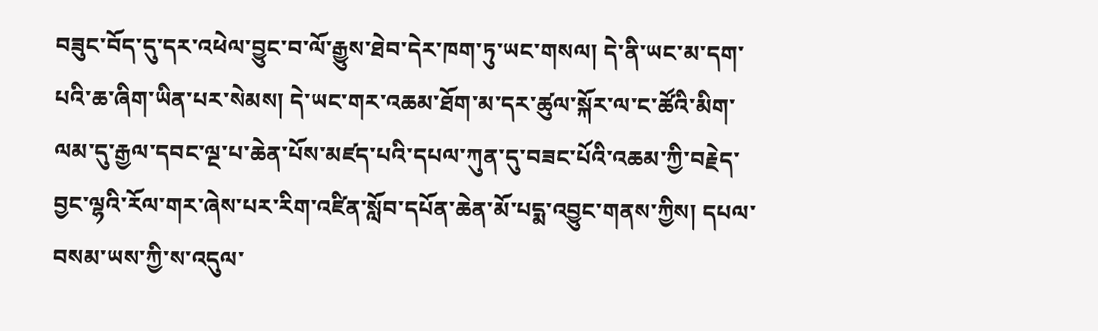བཟུང་བོད་དུ་དར་འཕེལ་བྱུང་བ་ལོ་རྒྱུས་ཐེབ་དེར་ཁག་ཏུ་ཡང་གསལ། དེ་ནི་ཡང་མ་དག་པའི་ཆ་ཞིག་ཡིན་པར་སེམས། དེ་ཡང་གར་འཆམ་ཐོག་མ་དར་ཚུལ་སྐོར་ལ་ང་ཚོའི་མིག་ལམ་དུ་རྒྱལ་དབང་ལྔ་པ་ཆེན་པོས་མཛད་པའི་དཔལ་ཀུན་དུ་བཟང་པོའི་འཆམ་ཀྱི་བརྗེད་བྱང་ལྷའི་རོལ་གར་ཞེས་པར་རིག་འཛིན་སློབ་དཔོན་ཆེན་མོ་པདྨ་འབྱུང་གནས་ཀྱིས། དཔལ་བསམ་ཡས་ཀྱི་ས་འདུལ་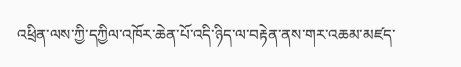འཕྲིན་ལས་ཀྱི་དཀྱིལ་འཁོར་ཆེན་པོ་འདི་ཉིད་ལ་བརྟེན་ནས་གར་འཆམ་མཛད་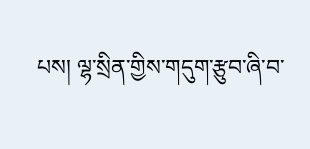པས། ལྷ་སྲིན་གྱིས་གདུག་རྩུབ་ཞི་བ་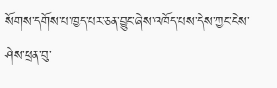སོགས་དགོས་པ་ཁྱད་པར་ཅན་བྱུང་ཞེས་འཁོད་པས་དེས་ཀྱང་ངེས་ཤེས་ཕྲན་བུ་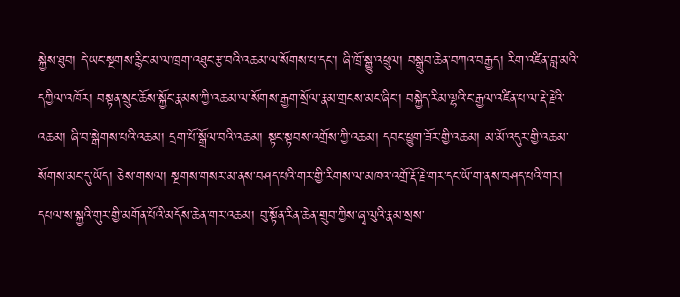སྐྱེས་ཐུབ། དེ་ཡང་སྔགས་རྙིང་མ་ལ་ཁྲག་འཐུང་རྩ་བའི་འཆམ་ལ་སོགས་པ་དང་། ཞི་ཁྲོ་སྒྱུ་འཕྲུལ། བསྒྲུབ་ཆེན་བཀའ་བརྒྱད། རིག་འཛིན་བླ་མའི་དཀྱིལ་འཁོར། བསྟན་སྲུང་ཆོས་སྐྱོང་རྣམས་ཀྱི་འཆམ་ལ་སོགས་རྒྱག་སྲོལ་རྣམ་གྲངས་མང་ཞིང་། བསྐྱེད་རིམ་ལྷའི་ང་རྒྱལ་འཛིན་པ་ལ་རྡེ་རྗེའི་འཆམ། ཞི་བ་སྒེགས་པའི་འཆམ། དྲག་པོ་སྒྲོལ་བའི་འཆམ། སྟང་སྟབས་འགྲོས་ཀྱི་འཆམ། དབང་ཕྱུག་ཟོར་གྱི་འཆམ། མ་མོ་འདུར་གྱི་འཆམ་སོགས་མང་དུ་ཡོད། ཅེས་གསལ། སྔགས་གསར་མ་ནས་བཤད་པའི་གར་གྱི་རིགས་ལ་མཁའ་འགྲོ་རྡོ་རྗེ་གར་དང་ཡོ་ག་ནས་བཤད་པའི་གར། དཔལ་ས་སྐྱའི་གུར་གྱི་མགོན་པོའི་མདོས་ཆེན་གར་འཆམ། བུ་སྟོན་རིན་ཆེན་གྲུབ་ཀྱིས་ཞྭ་ལུའི་རྣམ་སྲས་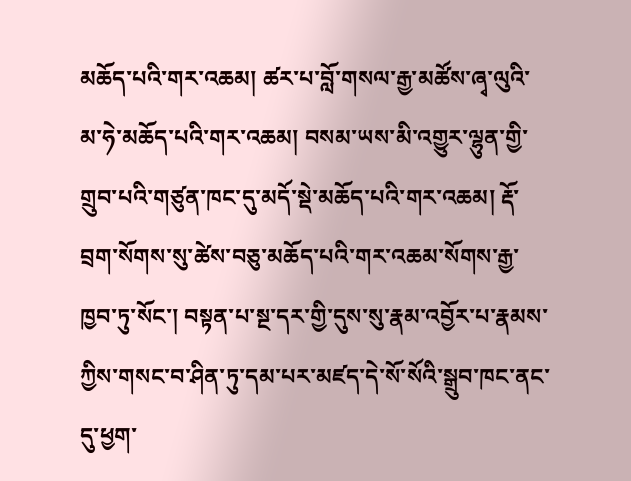མཆོད་པའི་གར་འཆམ། ཚར་པ་བློ་གསལ་རྒྱ་མཚོས་ཞྭ་ལུའི་མ་ཧེ་མཆོད་པའི་གར་འཆམ། བསམ་ཡས་མི་འགྱུར་ལྷུན་གྱི་གྲུབ་པའི་གཙུན་ཁང་དུ་མདོ་སྡེ་མཆོད་པའི་གར་འཆམ། རྡོ་བྲག་སོགས་སུ་ཚེས་བཅུ་མཆོད་པའི་གར་འཆམ་སོགས་རྒྱ་ཁྱབ་ཏུ་སོང་། བསྟན་པ་སྔ་དར་གྱི་དུས་སུ་རྣམ་འབྱོར་པ་རྣམས་ཀྱིས་གསང་བ་ཤིན་ཏུ་དམ་པར་མཛད་དེ་སོ་སོའི་སྒྲུབ་ཁང་ནང་དུ་ཕྱག་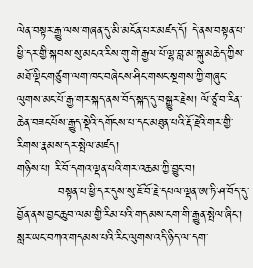ལེན་བསྟར་རྒྱུ་ལས་གཞན་དུ་མི་མངོན་པར་མཛད་དོ། དེ་ནས་བསྟན་པ་ཕྱི་དར་གྱི་སྐབས་སུ་མངའ་རིས་གུ་གེ་རྒྱལ་པོ་ལྷ་བླ་མ་སྐུ་མཆེད་ཀྱིས་མཐོ་ལྡིང་གཙུག་ལག་ཁང་བཞེངས་ཤིང་གསང་སྔགས་ཀྱི་གཞུང་ལུགས་མང་པོ་རྒྱ་གར་སྐད་ནས་བོད་སྐད་དུ་བསྒྱུར་རྗེས། ལོ་ཙཱ་བ་རིན་ཆེན་བཟང་པོས་རྒྱུད་སྡེའི་དགོངས་པ་དང་མཐུན་པའི་རྡོ་རྗེའི་གར་གྱི་རིགས་རྣམས་དར་སྤེལ་མཛད།
གཉིས་པ། རི་བོ་དགའ་ལྡན་པའི་གར་འཆམ་ཀྱི་བྱུང་བ།
          བསྟན་པ་ཕྱི་དར་དུས་སུ་ཇོ་བོ་རྗེ་དཔལ་ལྡན་ཨ་ཏི་ཤ་བོད་དུ་བྱོན་ནས་བྱང་ཆུབ་ལམ་གྱི་རིམ་པའི་གདམས་ངག་གི་རྒྱུན་སྤེལ་ཞིང་། སླར་ཡང་བཀའ་གདམས་པའི་རིང་ལུགས་འདི་ཉིད་ལ་དག་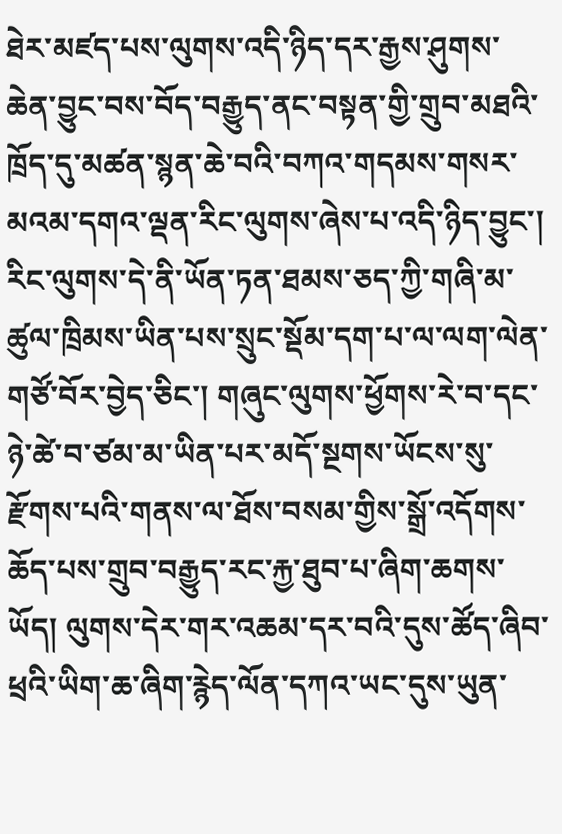ཐེར་མཛད་པས་ལུགས་འདི་ཉིད་དར་རྒྱས་ཤུགས་ཆེན་བྱུང་བས་བོད་བརྒྱུད་ནང་བསྟན་གྱི་གྲུབ་མཐའི་ཁྲོད་དུ་མཚན་སྙན་ཆེ་བའི་བཀའ་གདམས་གསར་མའམ་དགའ་ལྡན་རིང་ལུགས་ཞེས་པ་འདི་ཉིད་བྱུང་། རིང་ལུགས་དེ་ནི་ཡོན་ཏན་ཐམས་ཅད་ཀྱི་གཞི་མ་ཚུལ་ཁྲིམས་ཡིན་པས་སྲུང་སྡོམ་དག་པ་ལ་ལག་ལེན་གཙོ་བོར་བྱེད་ཅིང་། གཞུང་ལུགས་ཕྱོགས་རེ་བ་དང་ཉེ་ཚེ་བ་ཙམ་མ་ཡིན་པར་མདོ་སྔགས་ཡོངས་སུ་རྫོགས་པའི་གནས་ལ་ཐོས་བསམ་གྱིས་སྒྲོ་འདོགས་ཆོད་པས་གྲུབ་བརྒྱུད་རང་རྐྱ་ཐུབ་པ་ཞིག་ཆགས་ཡོད། ལུགས་དེར་གར་འཆམ་དར་བའི་དུས་ཚོད་ཞིབ་ཕྲའི་ཡིག་ཆ་ཞིག་རྙེད་ལོན་དཀའ་ཡང་དུས་ཡུན་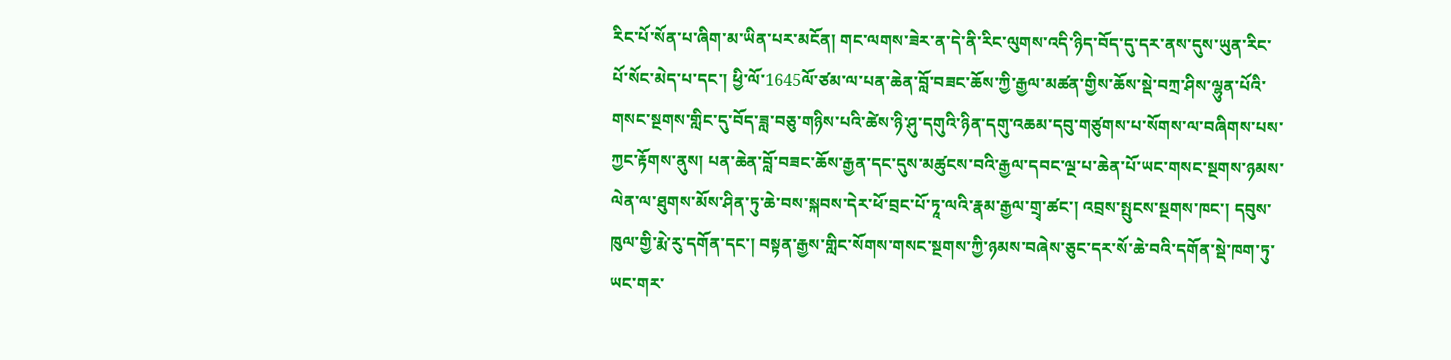རིང་པོ་སོན་པ་ཞིག་མ་ཡིན་པར་མངོན། གང་ལགས་ཟེར་ན་དེ་ནི་རིང་ལུགས་འདི་ཉིད་བོད་དུ་དར་ནས་དུས་ཡུན་རིང་པོ་སོང་མེད་པ་དང་། ཕྱི་ལོ་1645ལོ་ཙམ་ལ་པན་ཆེན་བློ་བཟང་ཆོས་ཀྱི་རྒྱལ་མཚན་གྱིས་ཆོས་སྡེ་བཀྲ་ཤིས་ལྷུན་པོའི་གསང་སྔགས་གླིང་དུ་བོད་ཟླ་བཅུ་གཉིས་པའི་ཚེས་ཉི་ཤུ་དགུའི་ཉིན་དགུ་འཆམ་དབུ་གཙུགས་པ་སོགས་ལ་བཞིགས་པས་ཀྱང་རྟོགས་ནུས། པན་ཆེན་བློ་བཟང་ཆོས་རྒྱན་དང་དུས་མཚུངས་བའི་རྒྱལ་དབང་ལྔ་པ་ཆེན་པོ་ཡང་གསང་སྔགས་ཉམས་ལེན་ལ་ཐུགས་མོས་ཤིན་ཏུ་ཆེ་བས་སྐབས་དེར་ཕོ་བྲང་པོ་ཏཱ་ལའི་རྣམ་རྒྱལ་གྲྭ་ཚང་། འབྲས་སྤུངས་སྔགས་ཁང་། དབུས་ཁུལ་གྱི་རྨེ་རུ་དགོན་དང་། བསྟན་རྒྱས་གླིང་སོགས་གསང་སྔགས་ཀྱི་ཉམས་བཞེས་ཅུང་དར་སོ་ཆེ་བའི་དགོན་སྡེ་ཁག་ཏུ་ཡང་གར་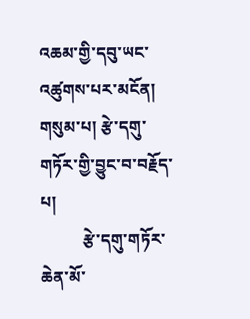འཆམ་གྱི་དབུ་ཡང་འཚུགས་པར་མངོན།
གསུམ་པ། རྩེ་དགུ་གཏོར་གྱི་བྱུང་བ་བརྗོད་པ།
          རྩེ་དགུ་གཏོར་ཆེན་མོ་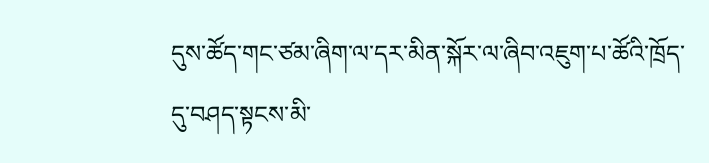དུས་ཚོད་གང་ཙམ་ཞིག་ལ་དར་མིན་སྐོར་ལ་ཞིབ་འཇུག་པ་ཚོའི་ཁྲོད་དུ་བཤད་སྟངས་མི་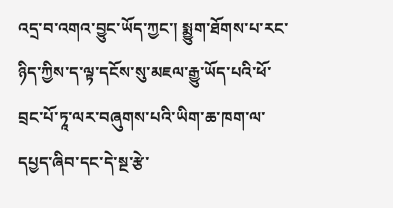འདྲ་བ་འགའ་བྱུང་ཡོད་ཀྱང་། སྨྱུག་ཐོགས་པ་རང་ཉིད་ཀྱིས་ད་ལྟ་དངོས་སུ་མཇལ་རྒྱུ་ཡོད་པའི་ཕོ་བྲང་པོ་ཏཱ་ལར་བཞུགས་པའི་ཡིག་ཆ་ཁག་ལ་དཔྱད་ཞིབ་དང་དེ་སྔ་རྩེ་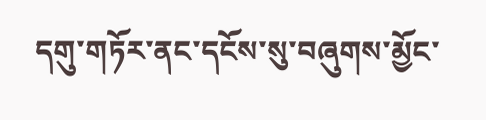དགུ་གཏོར་ནང་དངོས་སུ་བཞུགས་མྱོང་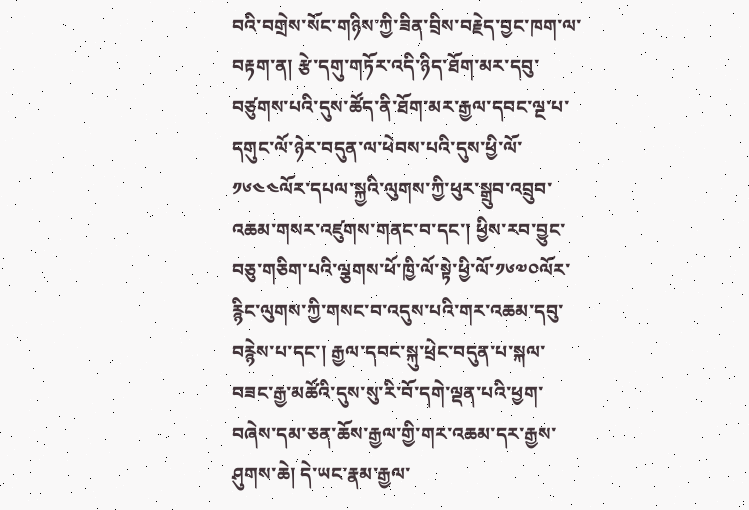བའི་བགྲེས་སོང་གཉིས་ཀྱི་ཟིན་བྲིས་བརྗེད་བྱང་ཁག་ལ་བརྟག་ན། རྩེ་དགུ་གཏོར་འདི་ཉིད་ཐོག་མར་དབུ་བཙུགས་པའི་དུས་ཚོད་ནི་ཐོག་མར་རྒྱལ་དབང་ལྔ་པ་དགུང་ལོ་ཉེར་བདུན་ལ་ཕེབས་པའི་དུས་ཕྱི་ལོ་༡༦༤༤ལོར་དཔལ་སྐྱའི་ལུགས་ཀྱི་ཕུར་སྒྲུབ་འབྲུབ་འཆམ་གསར་འཛུགས་གནང་བ་དང་། ཕྱིས་རབ་བྱུང་བཅུ་གཅིག་པའི་ལྕགས་ཕོ་ཁྱི་ལོ་སྟེ་ཕྱི་ལོ་༡༦༧༠ལོར་རྙིང་ལུགས་ཀྱི་གསང་བ་འདུས་པའི་གར་འཆམ་དབུ་བརྙེས་པ་དང་། རྒྱལ་དབང་སྐུ་ཕྲེང་བདུན་པ་སྐལ་བཟང་རྒྱ་མཚོའི་དུས་སུ་རི་བོ་དགེ་ལྡན་པའི་ཕྱག་བཞེས་དམ་ཅན་ཆོས་རྒྱལ་གྱི་གར་འཆམ་དར་རྒྱས་ཤུགས་ཆེ། དེ་ཡང་རྣམ་རྒྱལ་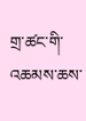གྲ་ཚང་གི་འཆམས་ཆས་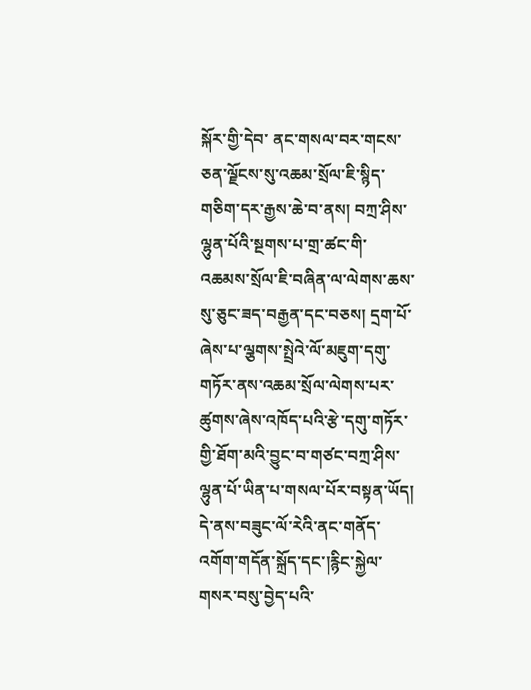སྐོར་གྱི་དེབ་ ནང་གསལ་བར་གངས་ཅན་ལྗོངས་སུ་འཆམ་སྲོལ་ཇི་སྙིད་གཅིག་དར་རྒྱས་ཆེ་བ་ནས། བཀྲ་ཤིས་ལྷུན་པོའི་སྔགས་པ་གྲ་ཚང་གི་འཆམས་སྲོལ་ཇི་བཞིན་ལ་ལེགས་ཆས་སུ་ཅུང་ཟད་བརྒྱན་དང་བཅས། དྲག་པོ་ཞེས་པ་ལྕགས་སྤྲེའེ་ལོ་མཇུག་དགུ་གཏོར་ནས་འཆམ་སྲོལ་ལེགས་པར་ཚུགས་ཞེས་འཁོད་པའི་རྩེ་དགུ་གཏོར་གྱི་ཐོག་མའི་བྱུང་བ་གཙང་བཀྲ་ཤིས་ལྷུན་པོ་ཡིན་པ་གསལ་པོར་བསྟན་ཡོད། དེ་ནས་བཟུང་ལོ་རེའི་ནང་གནོད་འགོག་གདོན་སྐྲོད་དང་།རྙིང་སྐྱེལ་གསར་བསུ་བྱེད་པའི་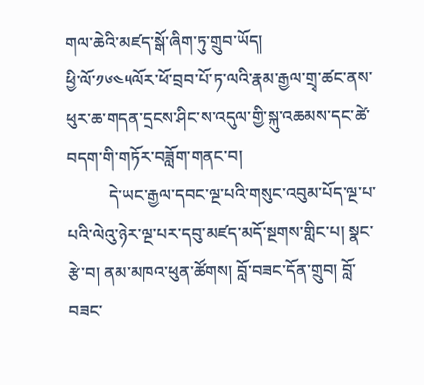གལ་ཆེའི་མཛད་སྒོ་ཞིག་ཏུ་གྲུབ་ཡོད།
ཕྱི་ལོ་༡༦༤༥ལོར་ཕོ་བྲབ་པོ་ཏ་ལའི་རྣམ་རྒྱལ་གྲྭ་ཚང་ནས་ཕུར་ཆ་གདན་དྲངས་ཤིང་ས་འདུལ་གྱི་སྐུ་འཆམས་དང་ཚེ་བདག་གི་གཏོར་བཟློག་གནང་བ།
          དེ་ཡང་རྒྱལ་དབང་ལྔ་པའི་གསུང་འབུམ་པོད་ལྔ་པ་པའི་ལེའུ་ཉེར་ལྔ་པར་དབུ་མཛད་མདོ་སྔགས་གླིང་པ། སྣང་རྩེ་བ། ནམ་མཁའ་ཕུན་ཚོགས། བློ་བཟང་དོན་གྲུབ། བློ་བཟང་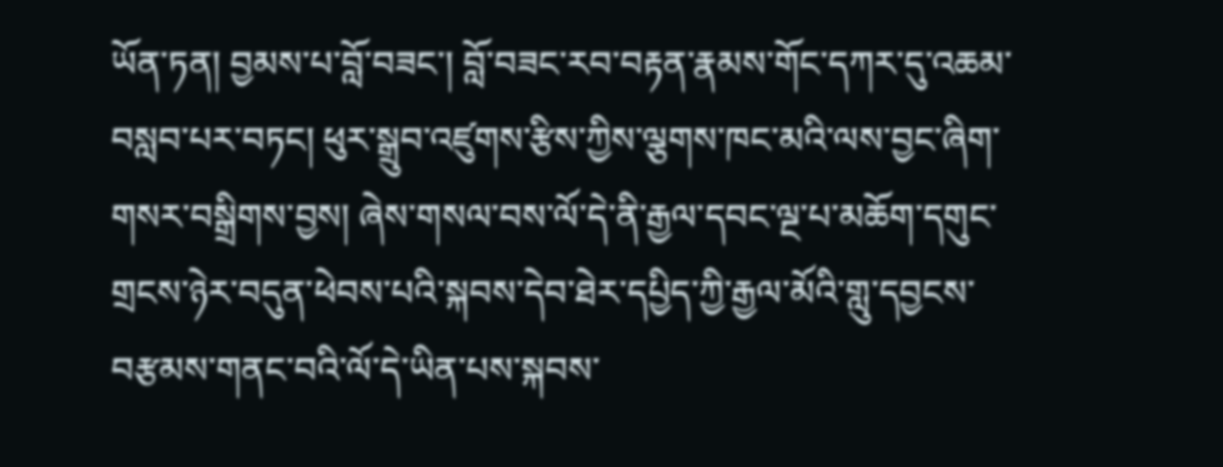ཡོན་ཏན། བྱམས་པ་བློ་བཟང་། བློ་བཟང་རབ་བརྟན་རྣམས་གོང་དཀར་དུ་འཆམ་བསླབ་པར་བཏང། ཕུར་སྒྲུབ་འཛུགས་རྩིས་ཀྱིས་ལྕགས་ཁང་མའི་ལས་བྱང་ཞིག་གསར་བསྒྲིགས་བྱས། ཞེས་གསལ་བས་ལོ་དེ་ནི་རྒྱལ་དབང་ལྔ་པ་མཆོག་དགུང་གྲངས་ཉེར་བདུན་ཕེབས་པའི་སྐབས་དེབ་ཐེར་དཔྱིད་ཀྱི་རྒྱལ་མོའི་གླུ་དབྱངས་བརྩམས་གནང་བའི་ལོ་དེ་ཡིན་པས་སྐབས་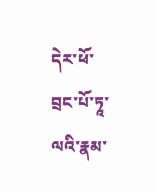དེར་ཕོ་བྲང་པོ་ཏཱ་ལའི་རྣམ་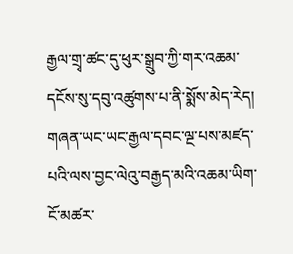རྒྱལ་གྲྭ་ཚང་དུ་ཕུར་སྒྲུབ་ཀྱི་གར་འཆམ་དངོས་སུ་དབུ་འཚུགས་པ་ནི་སྨོས་མེད་རེད། གཞན་ཡང་ཡང་རྒྱལ་དབང་ལྔ་པས་མཛད་པའི་ལས་བྱང་ལེའུ་བརྒྱད་མའི་འཆམ་ཡིག་ངོ་མཚར་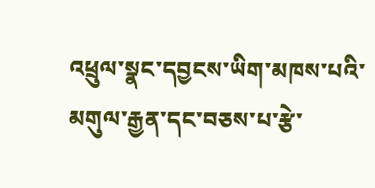འཕྲུལ་སྣང་དབྱངས་ཡིག་མཁས་པའི་མགུལ་རྒྱན་དང་བཅས་པ་རྩེ་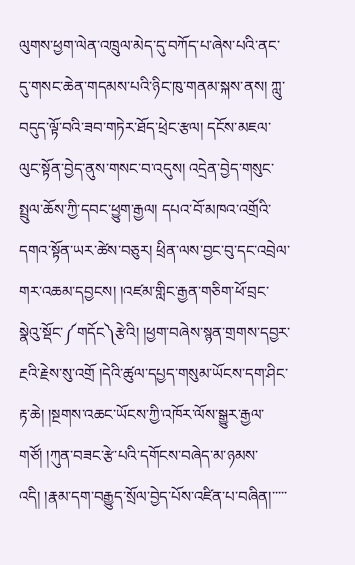ལུགས་ཕྱག་ལེན་འཁྲུལ་མེད་དུ་བཀོད་པ་ཞེས་པའི་ནང་དུ་གསང་ཆེན་གདམས་པའི་ཉིང་ཁུ་གནམ་སྐས་ནས། ཀླུ་བདུད་ལྟོ་བའི་ཟབ་གཏེར་ཐོད་ཕྲེང་རྩལ། དངོས་མཇལ་ལུང་སྟོན་བྱེད་ནུས་གསང་བ་འདུས། འདྲེན་བྱེད་གསུང་སྤྲུལ་ཆོས་ཀྱི་དབང་ཕྱུག་རྒྱལ། དཔའ་བོ་མཁའ་འགྲོའི་དགའ་སྟོན་ཡར་ཚེས་བཅུར། ཕྲིན་ལས་བྱང་བུ་དང་འབྲེལ་གར་འཆམ་དབྱངས། །འཛམ་གླིང་རྒྱན་གཅིག་ཕོ་བྲང་སྣེའུ་སྡོང་༼གདོང༽རྩེའི། །ཕྱག་བཞེས་སྙན་གྲགས་དབྱར་རྔའི་རྗེས་སུ་འགྲོ །དེའི་ཚུལ་དཔྱད་གསུམ་ཡོངས་དག་ཤིང་རྟ་ཆེ། །སྔགས་འཆང་ཡོངས་ཀྱི་འཁོར་ལོས་སྒྱུར་རྒྱལ་གཙོ། །ཀུན་བཟང་རྩེ་པའི་དགོངས་བཞེད་མ་ཉམས་འདི། །རྣམ་དག་བརྒྱུད་སྲོལ་བྱེད་པོས་འཛིན་པ་བཞིན།་་་་་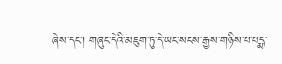ཞེས་དང་། གཞུང་དེའི་མཇུག་ཏུ་དེ་ཡང་སངས་རྒྱས་གཉིས་པ་པདྨ་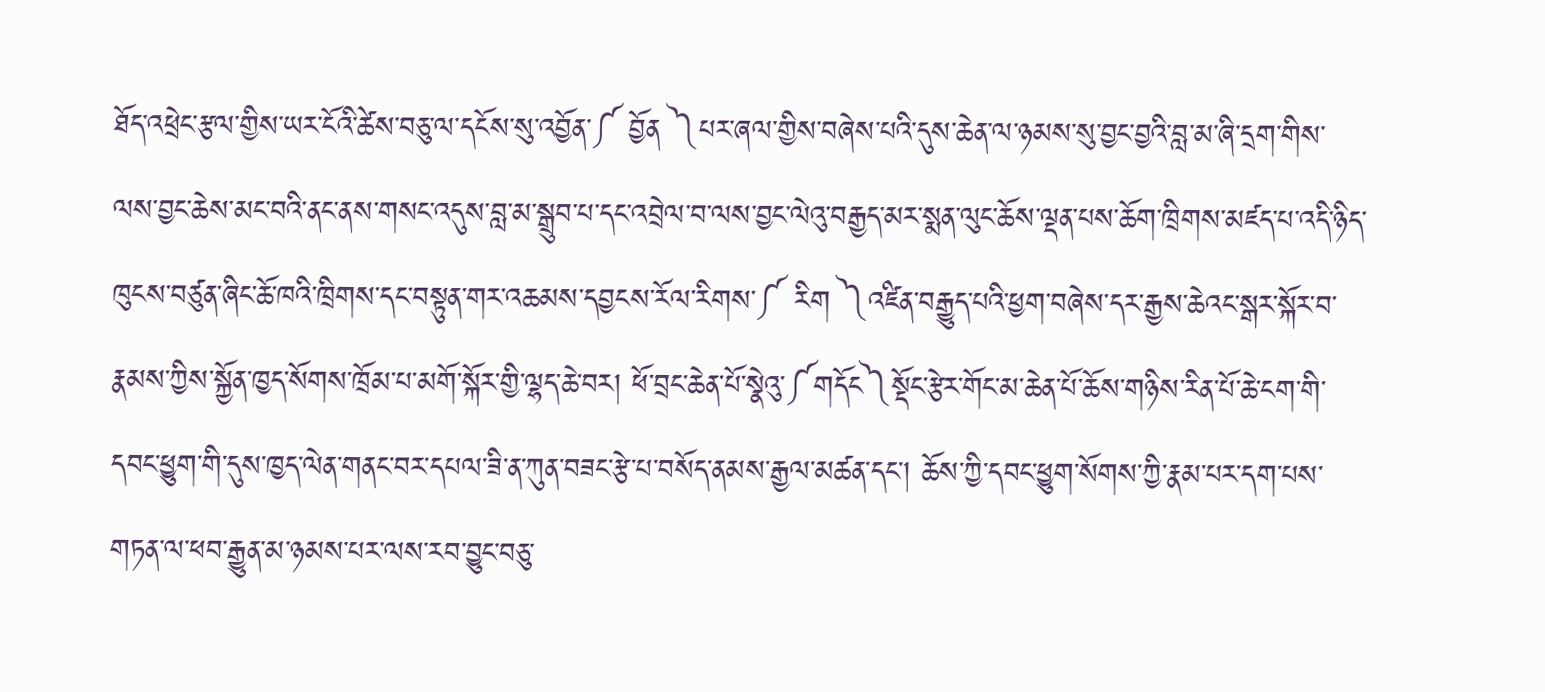ཐོད་འཕྲེང་རྩལ་གྱིས་ཡར་ངོའི་ཚེས་བཅུ་ལ་དངོས་སུ་འབྱོན་༼ བྱོན ༽པར་ཞལ་གྱིས་བཞེས་པའི་དུས་ཆེན་ལ་ཉམས་སུ་བྱང་བྱའི་བླ་མ་ཞི་དྲག་གིས་ལས་བྱང་ཆེས་མང་བའི་ནང་ནས་གསང་འདུས་བླ་མ་སྒྲུབ་པ་དང་འབྲེལ་བ་ལས་བྱང་ལེའུ་བརྒྱད་མར་སྨན་ལུང་ཆོས་ལྡན་པས་ཆོག་ཁྲིགས་མཛད་པ་འདི་ཉིད་ཁུངས་བཙུན་ཞིང་ཆོ་ཁའི་ཁྲིགས་དང་བསྟུན་གར་འཆམས་དབྱངས་རོལ་རིགས་༼ རིག ༽འཛིན་བརྒྱུད་པའི་ཕྱག་བཞེས་དར་རྒྱས་ཆེའང་སྒར་སྐོར་བ་རྣམས་ཀྱིས་སྐྱོན་ཁྱད་སོགས་ཁྲོམ་པ་མགོ་སྐོར་གྱི་ལྷད་ཆེ་བར། ཕོ་བྲང་ཆེན་པོ་སྣེའུ་༼གདོང༽སྡོང་རྩེར་གོང་མ་ཆེན་པོ་ཆོས་གཉིས་རིན་པོ་ཆེ་ངག་གི་དབང་ཕྱུག་གི་དུས་ཁྱད་ལེན་གནང་བར་དཔལ་ཟི་ན་ཀུན་བཟང་རྩེ་པ་བསོད་ནམས་རྒྱལ་མཚན་དང་། ཆོས་ཀྱི་དབང་ཕྱུག་སོགས་ཀྱི་རྣམ་པར་དག་པས་གཏན་ལ་ཕབ་རྒྱུན་མ་ཉམས་པར་ལས་རབ་བྱུང་བཅུ་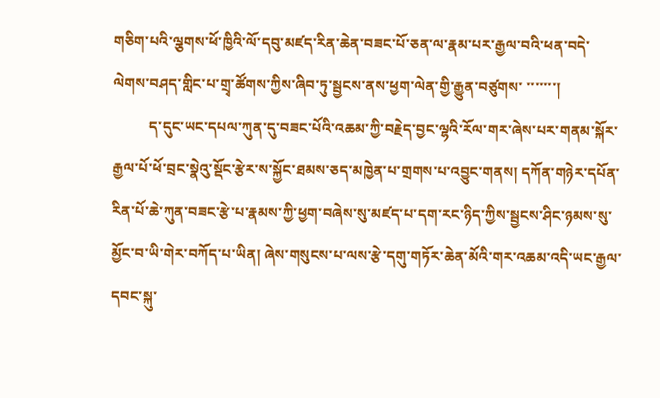གཅིག་པའི་ལྕགས་ཕོ་ཁྱིའི་ལོ་དབུ་མཛད་རིན་ཆེན་བཟང་པོ་ཅན་ལ་རྣམ་པར་རྒྱལ་བའི་ཕན་བདེ་ལེགས་བཤད་གླིང་པ་གྲྭ་ཚོགས་ཀྱིས་ཞིབ་ཏུ་སྦྱངས་ནས་ཕྱག་ལེན་གྱི་རྒྱུན་བཙུགས་ ་་་་་་་།
          ད་དུང་ཡང་དཔལ་ཀུན་དུ་བཟང་པོའི་འཆམ་ཀྱི་བརྗེད་བྱང་ལྷའི་རོལ་གར་ཞེས་པར་གནམ་སྐོར་རྒྱལ་པོ་ཕོ་བྲང་སྣེའུ་སྡོང་རྩེར་ས་སྐྱོང་ཐམས་ཅད་མཁྱེན་པ་གྲགས་པ་འབྱུང་གནས། དཀོན་གཉེར་དཔོན་རིན་པོ་ཆེ་ཀུན་བཟང་རྩེ་པ་རྣམས་ཀྱི་ཕྱག་བཞེས་སུ་མཛད་པ་དག་རང་ཉིད་ཀྱིས་སྦྱངས་ཤིང་ཉམས་སུ་མྱོང་བ་ཡི་གེར་བཀོད་པ་ཡིན། ཞེས་གསུངས་པ་ལས་རྩེ་དགུ་གཏོར་ཆེན་མོའི་གར་འཆམ་འདི་ཡང་རྒྱལ་དབང་སྐུ་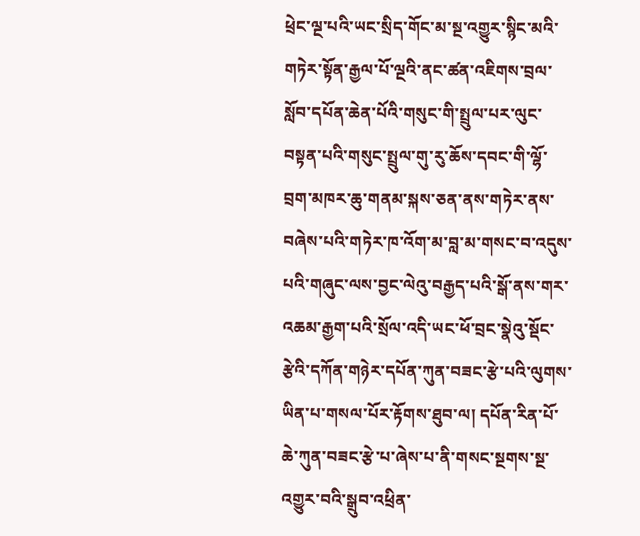ཕྲེང་ལྔ་པའི་ཡང་སྲིད་གོང་མ་སྔ་འགྱུར་སྙིང་མའི་གཏེར་སྟོན་རྒྱལ་པོ་ལྔའི་ནང་ཚན་འཇིགས་བྲལ་སློབ་དཔོན་ཆེན་པོའི་གསུང་གི་སྤྲུལ་པར་ལུང་བསྟན་པའི་གསུང་སྤྲུལ་གུ་རུ་ཆོས་དབང་གི་ལྷོ་བྲག་མཁར་ཆུ་གནམ་སྐས་ཅན་ནས་གཏེར་ནས་བཞེས་པའི་གཏེར་ཁ་འོག་མ་བླ་མ་གསང་བ་འདུས་པའི་གཞུང་ལས་བྱང་ལེའུ་བརྒྱད་པའི་སྒོ་ནས་གར་འཆམ་རྒྱག་པའི་སྲོལ་འདི་ཡང་ཕོ་བྲང་སྣེའུ་སྡོང་རྩེའི་དཀོན་གཉེར་དཔོན་ཀུན་བཟང་རྩེ་པའི་ལུགས་ཡིན་པ་གསལ་པོར་རྟོགས་ཐུབ་ལ། དཔོན་རིན་པོ་ཆེ་ཀུན་བཟང་རྩེ་པ་ཞེས་པ་ནི་གསང་སྔགས་སྔ་འགྱུར་བའི་སྒྲུབ་འཕྲིན་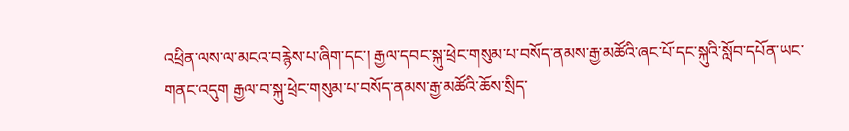འཕྲིན་ལས་ལ་མངའ་བརྙེས་པ་ཞིག་དང་། རྒྱལ་དབང་སྐུ་ཕྲེང་གསུམ་པ་བསོད་ནམས་རྒྱ་མཚོའི་ཞང་པོ་དང་སྐུའི་སློབ་དཔོན་ཡང་གནང་འདུག རྒྱལ་བ་སྐུ་ཕྲེང་གསུམ་པ་བསོད་ནམས་རྒྱ་མཚོའི་ཆོས་སྲིད་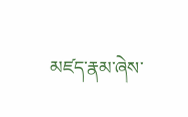མཛད་རྣམ་ཞེས་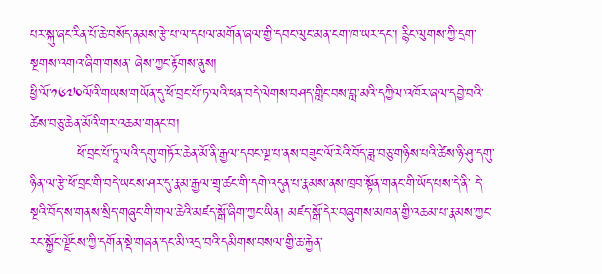པར་སྐུ་ཞང་རིན་པོ་ཆེ་བསོད་ནམས་རྩེ་པ་ལ་དཔལ་མགོན་ཞལ་གྱི་དབང་ལུང་མན་ངག་ཁ་ཡར་དང་། རྙིང་ལུགས་ཀྱི་དྲག་སྔགས་འགའ་ཞིག་གསན་ ཞེས་ཀྱང་རྟོགས་ནུས།
ཕྱི་ལོ་༡༦༧༠ལོའི་གཡས་གཡོན་དུ་ཕོ་བྲང་པོ་ཏ་ལའི་ཕན་བདེ་ལེགས་བཤད་གླིང་བས་བླ་མའི་དཀྱིལ་འཁོར་ཞལ་དབྱེ་བའི་ཚེས་བཅུ་ཆེན་མོའི་གར་འཆམ་གནང་བ།
          ཕོ་བྲང་པོ་ཏཱ་ལའི་དགུ་གཏོར་ཆེན་མོ་ནི་རྒྱལ་དབང་ལྔ་པ་ནས་བཟུང་ལོ་རེའི་བོད་ཟླ་བཅུ་གཉིས་པའི་ཚེས་ཉི་ཤུ་དགུ་ཉིན་ལ་རྩེ་ཕོ་བྲང་གི་བདེ་ཡངས་ཤར་དུ་རྣམ་རྒྱལ་གྲྭ་ཚང་གི་དགེ་འདུན་པ་རྣམས་ནས་ཁྲབ་སྟོན་གནང་གི་ཡོད་པས་དེ་ནི་ དེ་སྔའི་བོད་ས་གནས་སྲིད་གཞུང་གི་གལ་ཆེའི་མཛད་སྒོ་ཞིག་ཀྱང་ཡིན། མཛད་སྒོ་དེར་བཞུགས་མཁན་གྱི་འཆམ་པ་རྣམས་ཀྱང་རང་སྐྱོང་ལྗོངས་ཀྱི་དགོན་སྡེ་གཞན་དང་མི་འདྲ་བའི་དམིགས་བསལ་གྱི་ཆ་རྐྱེན་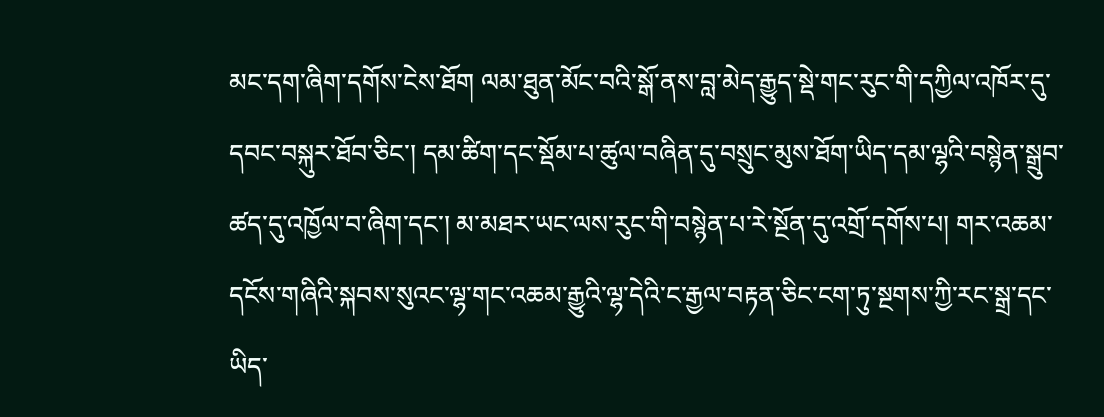མང་དག་ཞིག་དགོས་ངེས་ཐོག ལམ་ཐུན་མོང་བའི་སྒོ་ནས་བླ་མེད་རྒྱུད་སྡེ་གང་རུང་གི་དཀྱིལ་འཁོར་དུ་དབང་བསྐུར་ཐོབ་ཅིང་། དམ་ཚིག་དང་སྡོམ་པ་ཚུལ་བཞིན་དུ་བསྲུང་མུས་ཐོག་ཡིད་དམ་ལྷའི་བསྙེན་སྒྲུབ་ཚད་དུ་འཁྱོལ་བ་ཞིག་དང་། མ་མཐར་ཡང་ལས་རུང་གི་བསྙེན་པ་རེ་སྔོན་དུ་འགྲོ་དགོས་པ། གར་འཆམ་དངོས་གཞིའི་སྐབས་སུའང་ལྷ་གང་འཆམ་རྒྱུའི་ལྷ་དེའི་ང་རྒྱལ་བརྟན་ཅིང་ངག་ཏུ་སྔགས་ཀྱི་རང་སྒྲ་དང་ཡིད་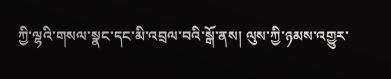ཀྱི་ལྷའི་གསལ་སྣང་དང་མི་འབྲལ་བའི་སྒོ་ནས། ལུས་ཀྱི་ཉམས་འགྱུར་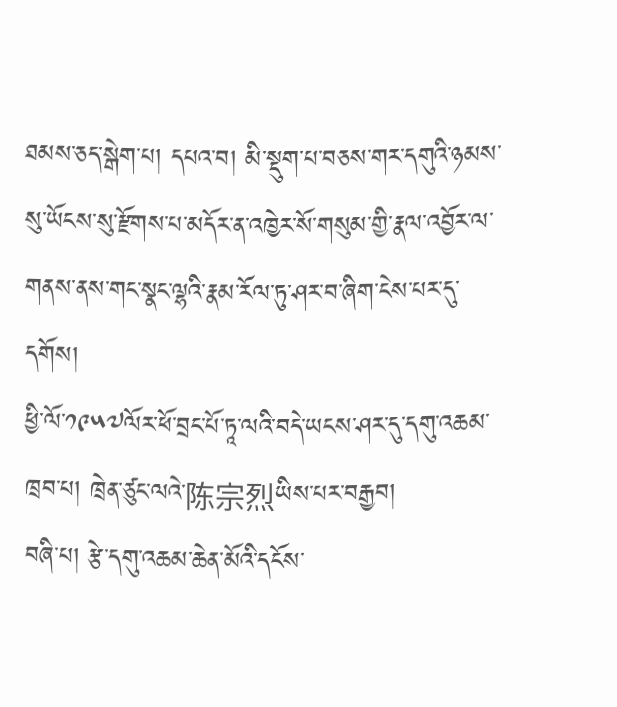ཐམས་ཅད་སྒེག་པ། དཔའ་བ། མི་སྡུག་པ་བཅས་གར་དགུའི་ཉམས་སུ་ཡོངས་སུ་རྫོགས་པ་མདོར་ན་འཁྱེར་སོ་གསུམ་གྱི་རྣལ་འབྱོར་ལ་གནས་ནས་གང་སྣང་ལྷའི་རྣམ་རོལ་ཏུ་ཤར་བ་ཞིག་ངེས་པར་དུ་དགོས།
ཕྱི་ལོ་༡༩༥༧ལོར་ཕོ་བྲང་པོ་ཏཱ་ལའི་བདེ་ཡངས་ཤར་དུ་དགུ་འཆམ་ཁྲབ་པ། ཁྲེན་ཙུང་ལའེ་陈宗烈ཡིས་པར་བརྒྱབ།
བཞི་པ། རྩེ་དགུ་འཆམ་ཆེན་མོའི་དངོས་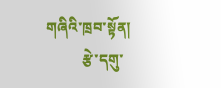གཞིའི་ཁྲབ་སྟོན།
          རྩེ་དགུ་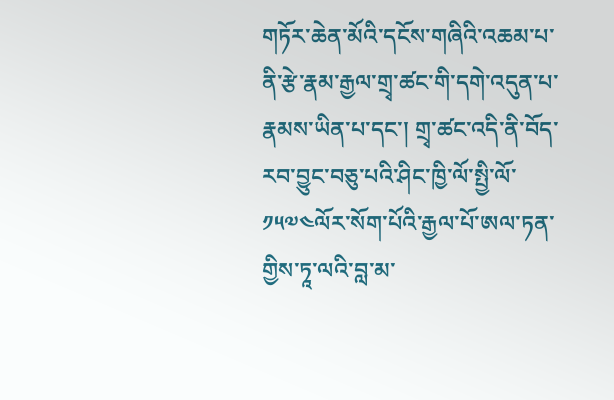གཏོར་ཆེན་མོའི་དངོས་གཞིའི་འཆམ་པ་ནི་རྩེ་རྣམ་རྒྱལ་གྲྭ་ཚང་གི་དགེ་འདུན་པ་རྣམས་ཡིན་པ་དང་། གྲྭ་ཚང་འདི་ནི་བོད་རབ་བྱུང་བཅུ་པའི་ཤིང་ཁྱི་ལོ་སྤྱི་ལོ་༡༥༧༤ལོར་སོག་པོའི་རྒྱལ་པོ་ཨལ་ཏན་གྱིས་ཏཱ་ལའི་བླ་མ་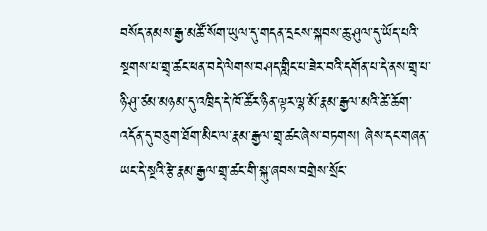བསོད་ནམས་རྒྱ་མཚོ་སོག་ཡུལ་དུ་གདན་དྲངས་སྐབས་ཆུ་ཤུལ་དུ་ཡོད་པའི་སྔགས་པ་གྲྭ་ཚང་ཕན་བདེ་ལེགས་བཤད་གླིང་པ་ཟེར་བའི་དགོན་པ་དེ་ནས་གྲྭ་པ་ཉི་ཤུ་ཙམ་མཉམ་དུ་འཁྲིད་དེ་ཁོ་ཚོར་ཉིན་ལྟར་ལྷ་མོ་རྣམ་རྒྱལ་མའི་ཚེ་ཆོག་འདོན་དུ་བཅུག་ཐོག་མིང་ལ་རྣམ་རྒྱལ་གྲྭ་ཚང་ཞེས་བཏགས། ཞེས་དང་གཞན་ཡང་དེ་སྔའི་རྩེ་རྣམ་རྒྱལ་གྲྭ་ཚང་གི་སྐུ་ཞབས་བགྲེས་སྲོང་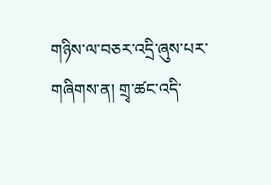གཉིས་ལ་བཅར་འདྲི་ཞུས་པར་གཞིགས་ན། གྲྭ་ཚང་འདི་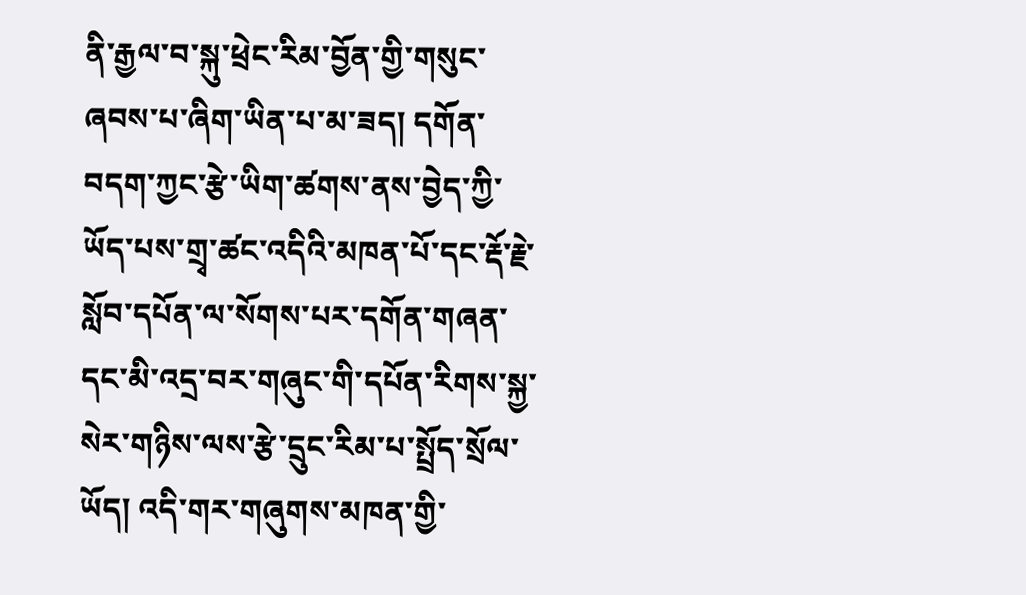ནི་རྒྱལ་བ་སྐུ་ཕྲེང་རིམ་བྱོན་གྱི་གསུང་ཞབས་པ་ཞིག་ཡིན་པ་མ་ཟད། དགོན་བདག་ཀྱང་རྩེ་ཡིག་ཚགས་ནས་བྱེད་ཀྱི་ཡོད་པས་གྲྭ་ཚང་འདིའི་མཁན་པོ་དང་རྡོ་རྗེ་སློབ་དཔོན་ལ་སོགས་པར་དགོན་གཞན་དང་མི་འདྲ་བར་གཞུང་གི་དཔོན་རིགས་སྐྱ་སེར་གཉིས་ལས་རྩེ་དྲུང་རིམ་པ་སྤྲོད་སྲོལ་ཡོད། འདི་གར་གཞུགས་མཁན་གྱི་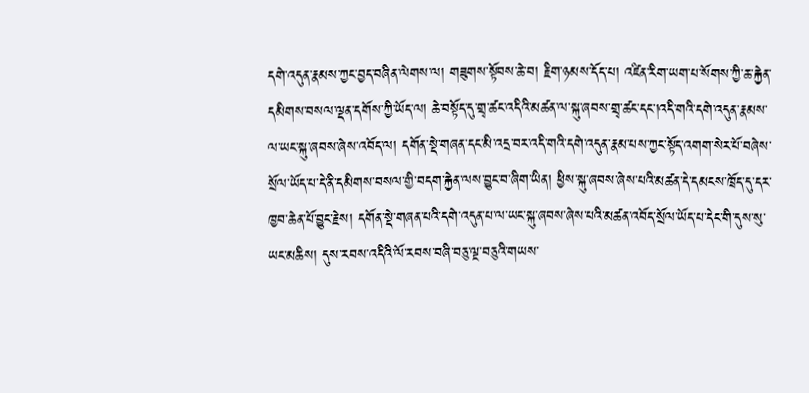དགེ་འདུན་རྣམས་ཀྱང་བྱད་བཞིན་ལེགས་ལ། གཟུགས་སྟོབས་ཆེ་བ། རྗིག་ཉམས་དོད་པ། འཛིན་རིག་ཡག་པ་སོགས་ཀྱི་ཆ་རྐྱེན་དམིགས་བསལ་ལྡན་དགོས་ཀྱི་ཡོད་ལ། ཆེ་བསྟོད་དུ་གྲྭ་ཚང་འདིའི་མཚན་ལ་སྐུ་ཞབས་གྲྭ་ཚང་དང་།འདི་གའི་དགེ་འདུན་རྣམས་ལ་ཡང་སྐུ་ཞབས་ཞེས་འབོད་ལ། དགོན་སྡེ་གཞན་དང་མི་འདྲ་བར་འདི་གའི་དགེ་འདུན་རྣམ་པས་ཀྱང་སྟོད་འགག་སེར་པོ་བཞེས་སྲོལ་ཡོད་པ་དེ་ནི་དམིགས་བསལ་གྱི་བདག་རྐྱེན་ལས་བྱུང་བ་ཞིག་ཡིན། ཕྱིས་སྐུ་ཞབས་ཞེས་པའི་མཚན་དེ་དམངས་ཁྲོད་དུ་དར་ཁྱབ་ཆེན་པོ་བྱུང་རྗེས། དགོན་སྡེ་གཞན་པའི་དགེ་འདུན་པ་ལ་ཡང་སྐུ་ཞབས་ཞེས་པའི་མཚན་འབོད་སྲོལ་ཡོད་པ་དེང་གི་དུས་སུ་ཡང་མཆིས། དུས་རབས་འདིའི་ལོ་རབས་བཞི་བཅུ་ལྔ་བཅུའི་གཡས་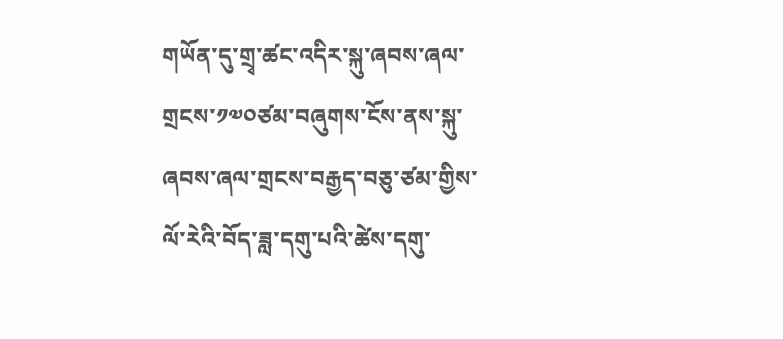གཡོན་དུ་གྲྭ་ཚང་འདིར་སྐུ་ཞབས་ཞལ་གྲངས་༡༧༠ཙམ་བཞུགས་ངོས་ནས་སྐུ་ཞབས་ཞལ་གྲངས་བརྒྱད་བཅུ་ཙམ་གྱིས་ལོ་རེའི་བོད་ཟླ་དགུ་པའི་ཚེས་དགུ་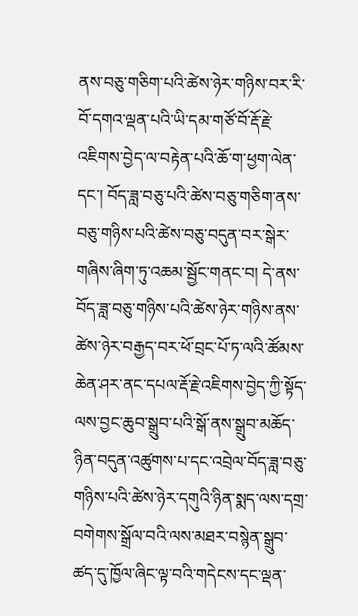ནས་བཅུ་གཅིག་པའི་ཚེས་ཉེར་གཉིས་བར་རི་བོ་དགའ་ལྡན་པའི་ཡི་དམ་གཙོ་བོ་རྡོ་རྗེ་འཇིགས་བྱེད་ལ་བརྟེན་པའི་ཆོ་ག་ཕྱག་ལེན་དང་། བོད་ཟླ་བཅུ་པའི་ཚེས་བཅུ་གཅིག་ནས་བཅུ་གཉིས་པའི་ཚེས་བཅུ་བདུན་བར་སྒེར་གཞིས་ཞིག་ཏུ་འཆམ་སྦྱོང་གནང་བ། དེ་ནས་བོད་ཟླ་བཅུ་གཉིས་པའི་ཚེས་ཉེར་གཉིས་ནས་ཚེས་ཉེར་བརྒྱད་བར་ཕོ་བྲང་པོ་ཏ་ལའི་ཚོམས་ཆེན་ཤར་ནང་དཔལ་རྡོ་རྗེ་འཇིགས་བྱེད་ཀྱི་སྟོད་ལས་བྱང་ཆུབ་སྒྲུབ་པའི་སྒོ་ནས་སྒྲུབ་མཆོད་ཉིན་བདུན་འཚུགས་པ་དང་འབྲེལ་བོད་ཟླ་བཅུ་གཉིས་པའི་ཚེས་ཉེར་དགུའི་ཉིན་སྨད་ལས་དགྲ་བགེགས་སྒྲོལ་བའི་ལས་མཐར་བསྙེན་སྒྲུབ་ཚད་དུ་ཁྱོལ་ཞིང་ལྟ་བའི་གདེངས་དང་ལྡན་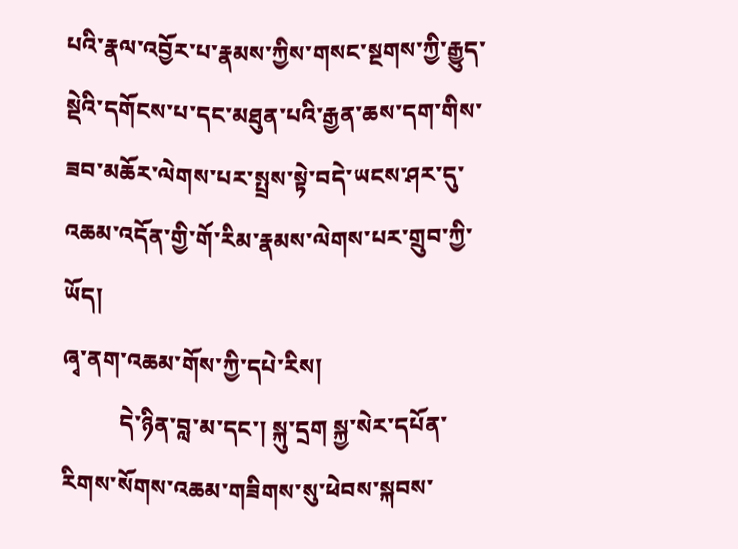པའི་རྣལ་འབྱོར་པ་རྣམས་ཀྱིས་གསང་སྔགས་ཀྱི་རྒྱུད་སྡེའི་དགོངས་པ་དང་མཐུན་པའི་རྒྱན་ཆས་དག་གིས་ཟབ་མཆོར་ལེགས་པར་སྤྲས་སྟེ་བདེ་ཡངས་ཤར་དུ་འཆམ་འདོན་གྱི་གོ་རིམ་རྣམས་ལེགས་པར་གྲུབ་ཀྱི་ཡོད།
ཞྭ་ནག་འཆམ་གོས་ཀྱི་དཔེ་རིས།
          དེ་ཉིན་བླ་མ་དང་། སྐུ་དྲག སྐྱ་སེར་དཔོན་རིགས་སོགས་འཆམ་གཟིགས་སུ་ཕེབས་སྐབས་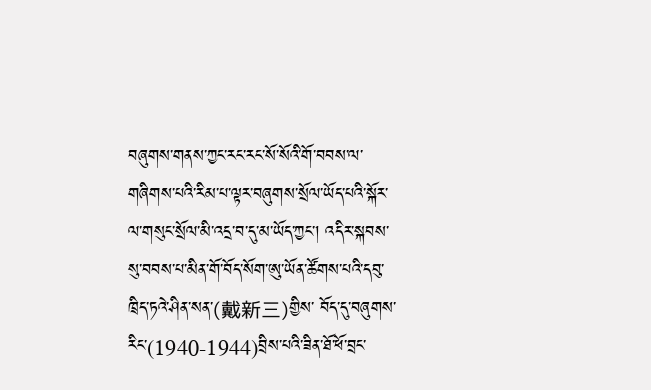བཞུགས་གནས་ཀྱང་རང་རང་སོ་སོའི་གོ་བབས་ལ་གཞིགས་པའི་རིམ་པ་ལྟར་བཞུགས་སྲོལ་ཡོད་པའི་སྐོར་ལ་གསུང་སྲོལ་མི་འདྲ་བ་དུ་མ་ཡོད་ཀྱང་། འདིར་སྐབས་སུ་བབས་པ་མིན་གོ་བོད་སོག་ཨུ་ཡོན་ཚོགས་པའི་དབུ་ཁྲིད་ཏའེ་ཤིན་སན་(戴新三)གྱིས་ བོད་དུ་བཞུགས་རིང་(1940-1944)བྲིས་པའི་ཟིན་ཐོ་ཕོ་བྲང་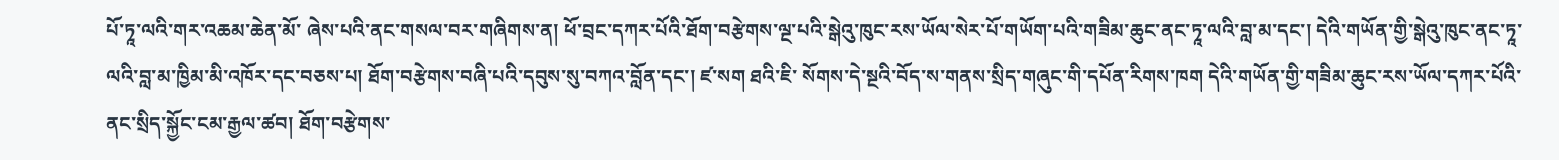པོ་ཏཱ་ལའི་གར་འཆམ་ཆེན་མོ་ ཞེས་པའི་ནང་གསལ་བར་གཞིགས་ན། ཕོ་བྲང་དཀར་པོའི་ཐོག་བརྩེགས་ལྔ་པའི་སྒེའུ་ཁུང་རས་ཡོལ་སེར་པོ་གཡོག་པའི་གཟིམ་ཆུང་ནང་ཏཱ་ལའི་བླ་མ་དང་། དེའི་གཡོན་གྱི་སྒེའུ་ཁུང་ནང་ཏཱ་ལའི་བླ་མ་ཁྱིམ་མི་འཁོར་དང་བཅས་པ། ཐོག་བརྩེགས་བཞི་པའི་དབུས་སུ་བཀའ་བློན་དང་། ཛ་སག ཐའི་ཇི་ སོགས་དེ་སྔའི་བོད་ས་གནས་སྲིད་གཞུང་གི་དཔོན་རིགས་ཁག དེའི་གཡོན་གྱི་གཟིམ་ཆུང་རས་ཡོལ་དཀར་པོའི་ནང་སྲིད་སྐྱོང་ངམ་རྒྱལ་ཚབ། ཐོག་བརྩེགས་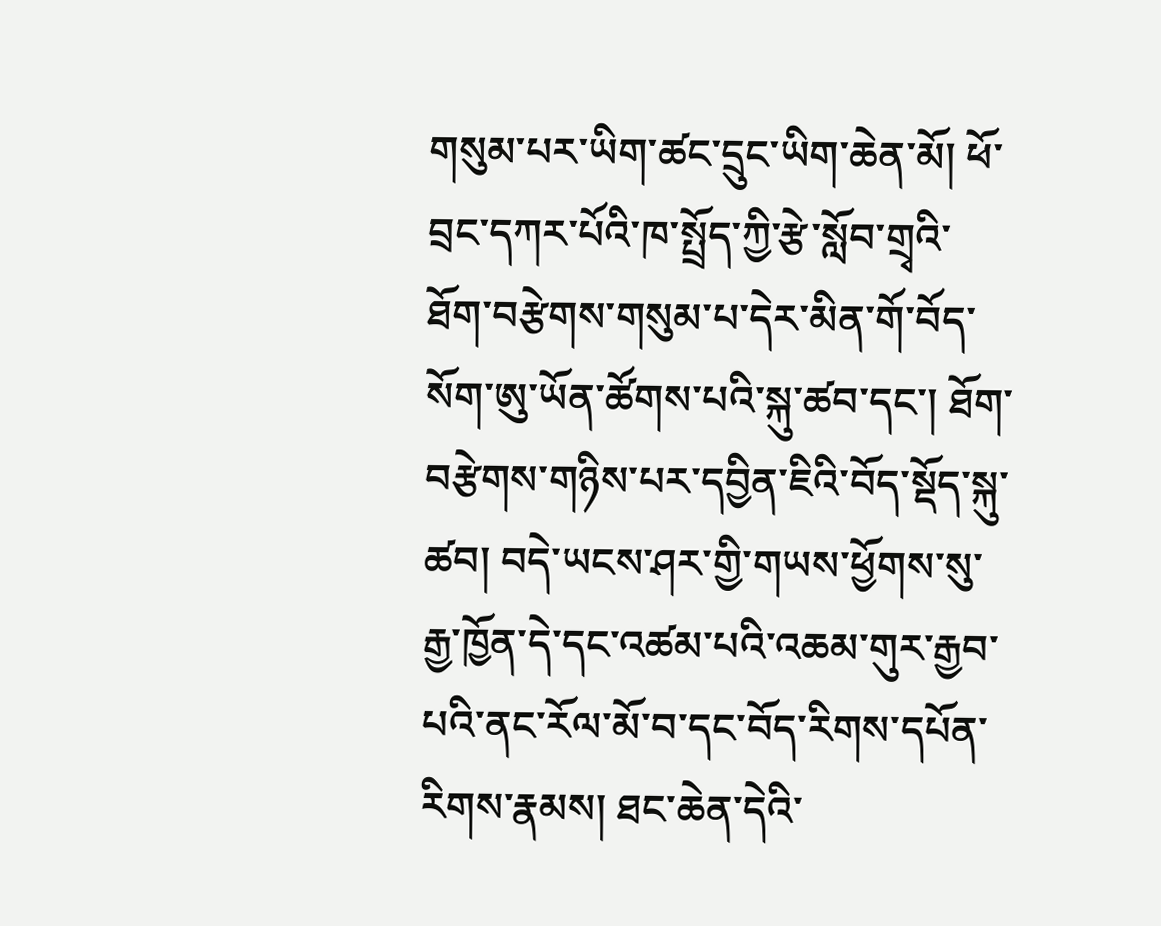གསུམ་པར་ཡིག་ཚང་དྲུང་ཡིག་ཆེན་མོ། ཕོ་བྲང་དཀར་པོའི་ཁ་སྤྲོད་ཀྱི་རྩེ་སློབ་གྲྭའི་ཐོག་བརྩེགས་གསུམ་པ་དེར་མིན་གོ་བོད་སོག་ཨུ་ཡོན་ཚོགས་པའི་སྐུ་ཚབ་དང་། ཐོག་བརྩེགས་གཉིས་པར་དབྱིན་ཇིའི་བོད་སྡོད་སྐུ་ཚབ། བདེ་ཡངས་ཤར་གྱི་གཡས་ཕྱོགས་སུ་རྒྱ་ཁྱོན་དེ་དང་འཚམ་པའི་འཆམ་གུར་རྒྱབ་པའི་ནང་རོལ་མོ་བ་དང་བོད་རིགས་དཔོན་རིགས་རྣམས། ཐང་ཆེན་དེའི་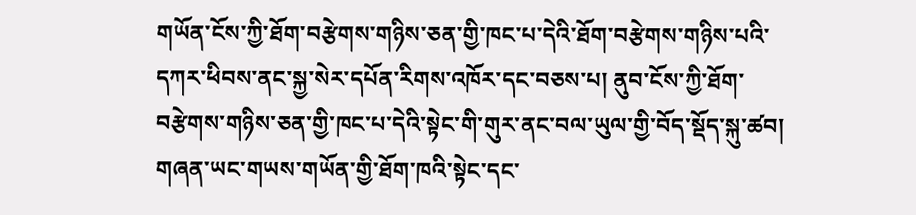གཡོན་ངོས་ཀྱི་ཐོག་བརྩེགས་གཉིས་ཅན་གྱི་ཁང་པ་དེའི་ཐོག་བརྩེགས་གཉིས་པའི་དཀར་ཕིབས་ནང་སྐྱ་སེར་དཔོན་རིགས་འཁོར་དང་བཅས་པ། ནུབ་ངོས་ཀྱི་ཐོག་བརྩེགས་གཉིས་ཅན་གྱི་ཁང་པ་དེའི་སྟེང་གི་གུར་ནང་བལ་ཡུལ་གྱི་བོད་སྡོད་སྐུ་ཚབ། གཞན་ཡང་གཡས་གཡོན་གྱི་ཐོག་ཁའི་སྟེང་དང་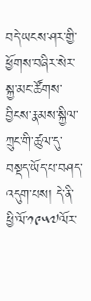བདེ་ཡངས་ཤར་གྱི་ཕྱོགས་བཞིར་སེར་སྐྱ་མང་ཚོགས་བྱིངས་རྣམས་སྐྱིལ་ཀྲུང་གི་ཚུལ་དུ་བསྡད་ཡོད་པ་བཤད་འདུག་པས། དེ་ནི་ཕྱི་ལོ་༡༩༥༧ལོར་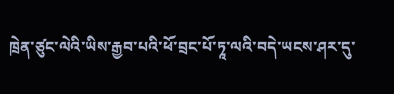ཁྲེན་ཙུང་ལེའི་ཡིས་རྒྱབ་པའི་ཕོ་བྲང་པོ་ཏཱ་ལའི་བདེ་ཡངས་ཤར་དུ་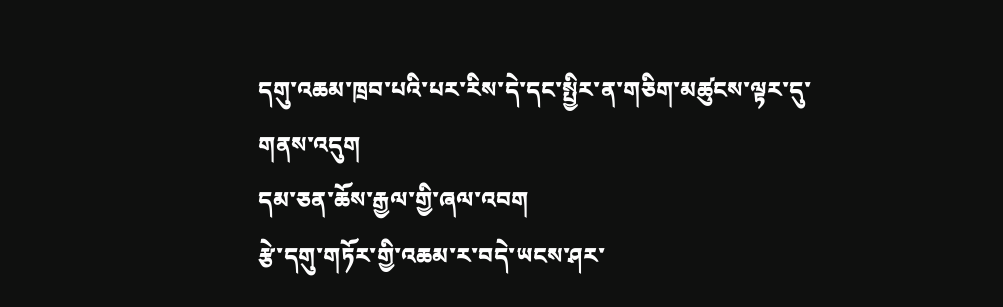དགུ་འཆམ་ཁྲབ་པའི་པར་རིས་དེ་དང་སྤྱིར་ན་གཅིག་མཚུངས་ལྟར་དུ་གནས་འདུག
དམ་ཅན་ཆོས་རྒྱལ་གྱི་ཞལ་འབག
རྩེ་དགུ་གཏོར་གྱི་འཆམ་ར་བདེ་ཡངས་ཤར་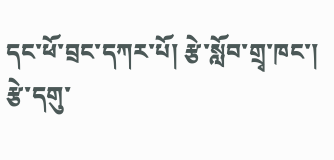དང་ཕོ་བྲང་དཀར་པོ། རྩེ་སློབ་གྲྭ་ཁང་།
རྩེ་དགུ་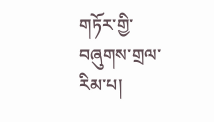གཏོར་གྱི་བཞུགས་གྲལ་རིམ་པ།